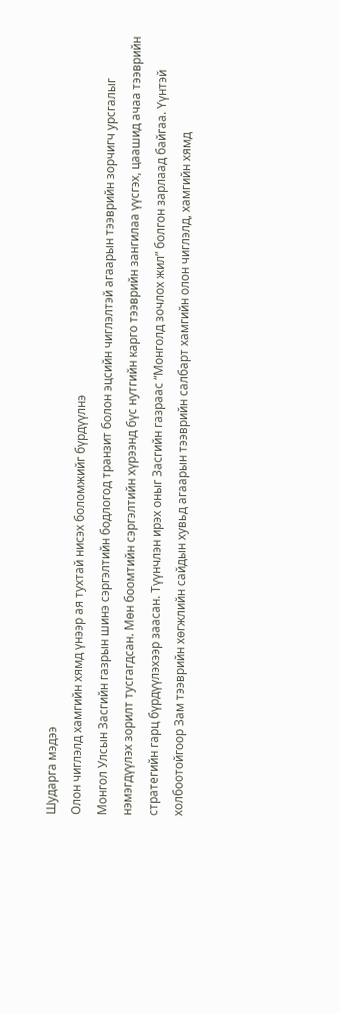Шударга мэдээ
Олон чиглэлд хамгийн хямд үнээр ая тухтай нисэх боломжийг бүрдүүлнэ
Монгол Улсын Засгийн газрын шинэ сэргэлтийн бодлогод транзит болон эцсийн чиглэлтэй агаарын тээврийн зорчигч урсгалыг нэмэгдүүлэх зорилт тусгагдсан. Мөн боомтийн сэргэлтийн хүрээнд бүс нутгийн карго тээврийн зангилаа үүсгэх, цаашид ачаа тээврийн стратегийн гарц бүрдүүлэхээр заасан. Түүнчлэн ирэх оныг Засгийн газраас “Монголд зочлох жил” болгон зарлаад байгаа. Үүнтэй холбоотойгоор Зам тээврийн хөгжлийн сайдын хувьд агаарын тээврийн салбарт хамгийн олон чиглэлд, хамгийн хямд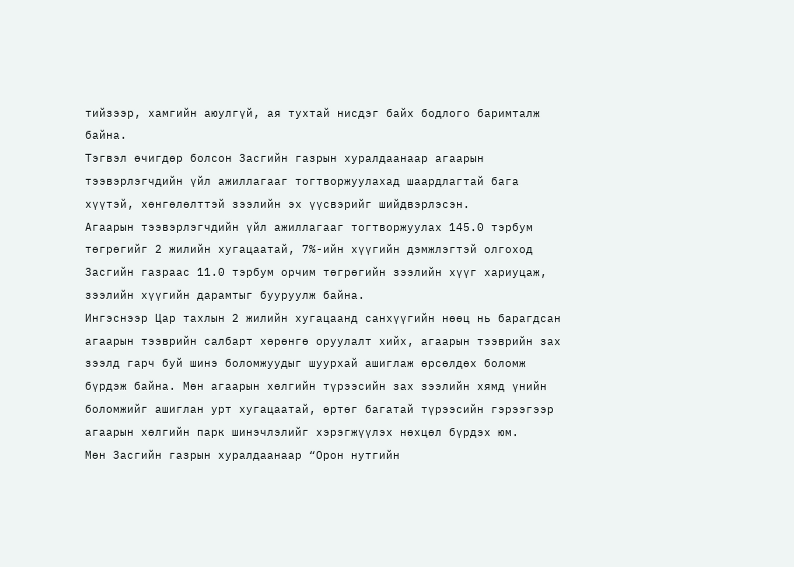тийзээр, хамгийн аюулгүй, ая тухтай нисдэг байх бодлого баримталж байна.
Тэгвэл өчигдөр болсон Засгийн газрын хуралдаанаар агаарын тээвэрлэгчдийн үйл ажиллагааг тогтворжуулахад шаардлагтай бага хүүтэй, хөнгөлөлттэй зээлийн эх үүсвэрийг шийдвэрлэсэн.
Агаарын тээвэрлэгчдийн үйл ажиллагааг тогтворжуулах 145.0 тэрбум төгрөгийг 2 жилийн хугацаатай, 7%-ийн хүүгийн дэмжлэгтэй олгоход Засгийн газраас 11.0 тэрбум орчим төгрөгийн зээлийн хүүг хариуцаж, зээлийн хүүгийн дарамтыг бууруулж байна.
Ингэснээр Цар тахлын 2 жилийн хугацаанд санхүүгийн нөөц нь барагдсан агаарын тээврийн салбарт хөрөнгө оруулалт хийх, агаарын тээврийн зах зээлд гарч буй шинэ боломжуудыг шуурхай ашиглаж өрсөлдөх боломж бүрдэж байна. Мөн агаарын хөлгийн түрээсийн зах зээлийн хямд үнийн боломжийг ашиглан урт хугацаатай, өртөг багатай түрээсийн гэрээгээр агаарын хөлгийн парк шинэчлэлийг хэрэгжүүлэх нөхцөл бүрдэх юм.
Мөн Засгийн газрын хуралдаанаар “Орон нутгийн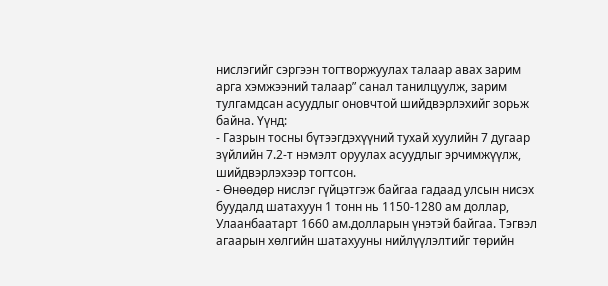нислэгийг сэргээн тогтворжуулах талаар авах зарим арга хэмжээний талаар” санал танилцуулж, зарим тулгамдсан асуудлыг оновчтой шийдвэрлэхийг зорьж байна. Үүнд:
- Газрын тосны бүтээгдэхүүний тухай хуулийн 7 дугаар зүйлийн 7.2-т нэмэлт оруулах асуудлыг эрчимжүүлж, шийдвэрлэхээр тогтсон.
- Өнөөдөр нислэг гүйцэтгэж байгаа гадаад улсын нисэх буудалд шатахуун 1 тонн нь 1150-1280 ам доллар, Улаанбаатарт 1660 ам.долларын үнэтэй байгаа. Тэгвэл агаарын хөлгийн шатахууны нийлүүлэлтийг төрийн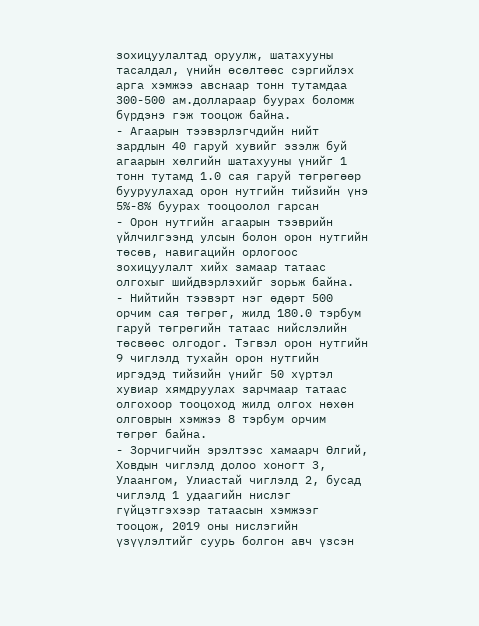зохицуулалтад оруулж, шатахууны тасалдал, үнийн өсөлтөөс сэргийлэх арга хэмжээ авснаар тонн тутамдаа 300-500 ам.доллараар буурах боломж бүрдэнэ гэж тооцож байна.
- Агаарын тээвэрлэгчдийн нийт зардлын 40 гаруй хувийг эзэлж буй агаарын хөлгийн шатахууны үнийг 1 тонн тутамд 1.0 сая гаруй төгрөгөөр бууруулахад орон нутгийн тийзийн үнэ 5%-8% буурах тооцоолол гарсан
- Орон нутгийн агаарын тээврийн үйлчилгээнд улсын болон орон нутгийн төсөв, навигацийн орлогоос зохицуулалт хийх замаар татаас олгохыг шийдвэрлэхийг зорьж байна.
- Нийтийн тээвэрт нэг өдөрт 500 орчим сая төгрөг, жилд 180.0 тэрбум гаруй төгрөгийн татаас нийслэлийн төсвөөс олгодог. Тэгвэл орон нутгийн 9 чиглэлд тухайн орон нутгийн иргэдэд тийзийн үнийг 50 хүртэл хувиар хямдруулах зарчмаар татаас олгохоор тооцоход жилд олгох нөхөн олговрын хэмжээ 8 тэрбум орчим төгрөг байна.
- Зорчигчийн эрэлтээс хамаарч Өлгий, Ховдын чиглэлд долоо хоногт 3, Улаангом, Улиастай чиглэлд 2, бусад чиглэлд 1 удаагийн нислэг гүйцэтгэхээр татаасын хэмжээг тооцож, 2019 оны нислэгийн үзүүлэлтийг суурь болгон авч үзсэн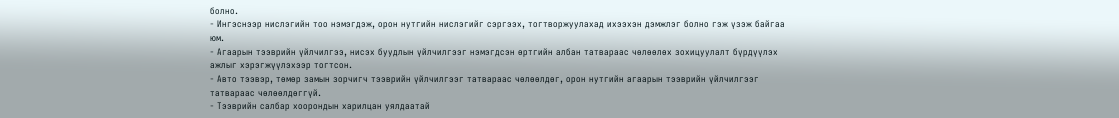болно.
- Ингэснээр нислэгийн тоо нэмэгдэж, орон нутгийн нислэгийг сэргээх, тогтворжуулахад ихээхэн дэмжлэг болно гэж үзэж байгаа юм.
- Агаарын тээврийн үйлчилгээ, нисэх буудлын үйлчилгээг нэмэгдсэн өртгийн албан татвараас чөлөөлөх зохицуулалт бүрдүүлэх ажлыг хэрэгжүүлэхээр тогтсон.
- Авто тээвэр, төмөр замын зорчигч тээврийн үйлчилгээг татвараас чөлөөлдөг, орон нутгийн агаарын тээврийн үйлчилгээг татвараас чөлөөлдөггүй.
- Тээврийн салбар хоорондын харилцан уялдаатай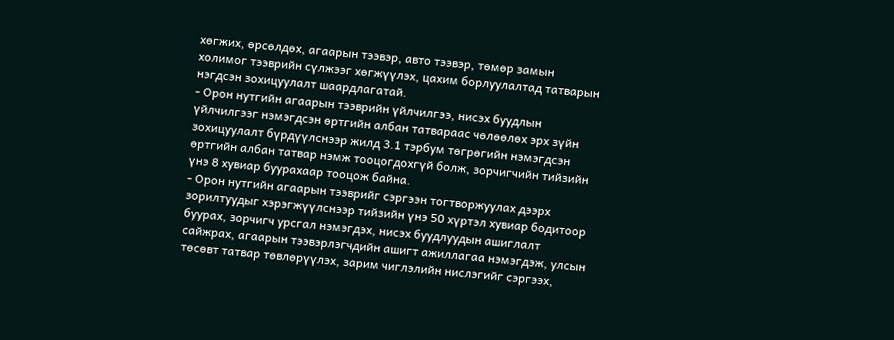хөгжих, өрсөлдөх, агаарын тээвэр, авто тээвэр, төмөр замын холимог тээврийн сүлжээг хөгжүүлэх, цахим борлуулалтад татварын нэгдсэн зохицуулалт шаардлагатай.
- Орон нутгийн агаарын тээврийн үйлчилгээ, нисэх буудлын үйлчилгээг нэмэгдсэн өртгийн албан татвараас чөлөөлөх эрх зүйн зохицуулалт бүрдүүлснээр жилд 3.1 тэрбум төгрөгийн нэмэгдсэн өртгийн албан татвар нэмж тооцогдохгүй болж, зорчигчийн тийзийн үнэ 8 хувиар буурахаар тооцож байна.
- Орон нутгийн агаарын тээврийг сэргээн тогтворжуулах дээрх зорилтуудыг хэрэгжүүлснээр тийзийн үнэ 50 хүртэл хувиар бодитоор буурах, зорчигч урсгал нэмэгдэх, нисэх буудлуудын ашиглалт сайжрах, агаарын тээвэрлэгчдийн ашигт ажиллагаа нэмэгдэж, улсын төсөвт татвар төвлөрүүлэх, зарим чиглэлийн нислэгийг сэргээх,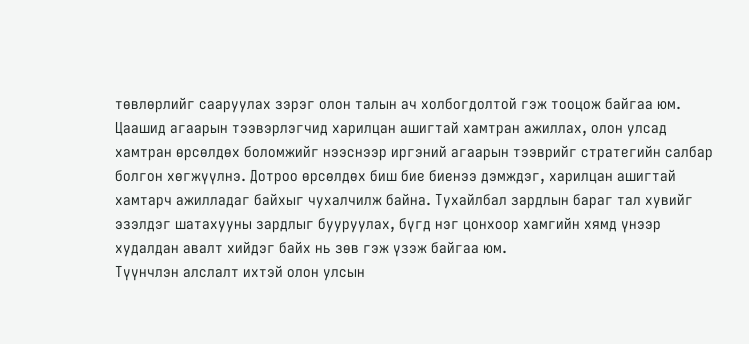төвлөрлийг сааруулах зэрэг олон талын ач холбогдолтой гэж тооцож байгаа юм.
Цаашид агаарын тээвэрлэгчид харилцан ашигтай хамтран ажиллах, олон улсад хамтран өрсөлдөх боломжийг нээснээр иргэний агаарын тээврийг стратегийн салбар болгон хөгжүүлнэ. Дотроо өрсөлдөх биш бие биенээ дэмждэг, харилцан ашигтай хамтарч ажилладаг байхыг чухалчилж байна. Тухайлбал зардлын бараг тал хувийг эзэлдэг шатахууны зардлыг бууруулах, бүгд нэг цонхоор хамгийн хямд үнээр худалдан авалт хийдэг байх нь зөв гэж үзэж байгаа юм.
Түүнчлэн алслалт ихтэй олон улсын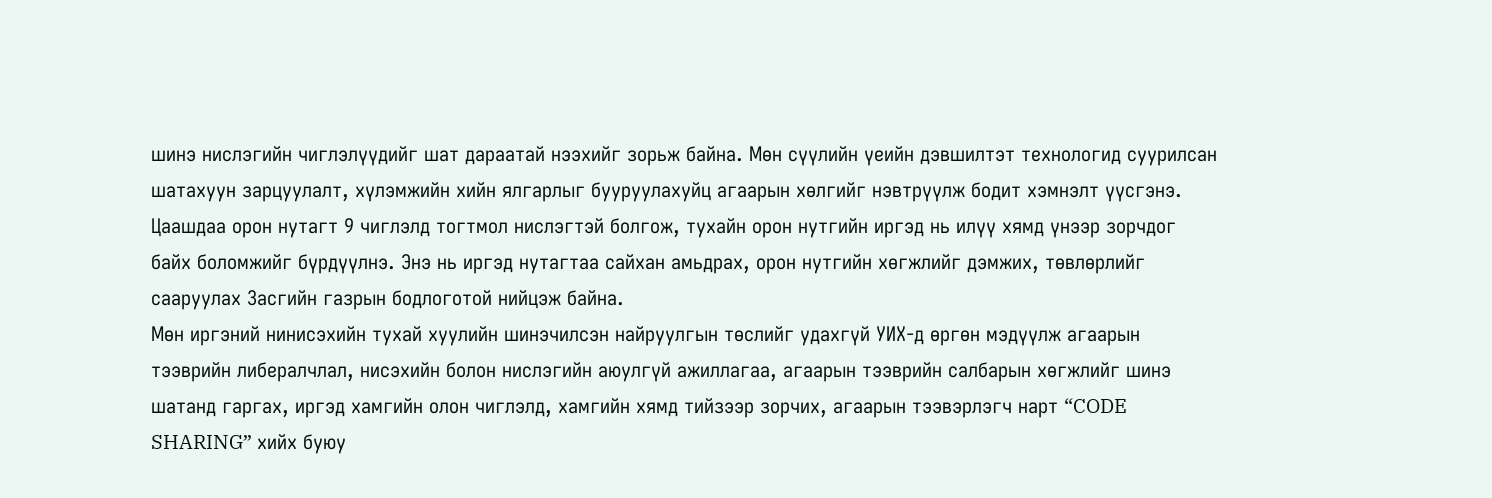шинэ нислэгийн чиглэлүүдийг шат дараатай нээхийг зорьж байна. Мөн сүүлийн үеийн дэвшилтэт технологид суурилсан шатахуун зарцуулалт, хүлэмжийн хийн ялгарлыг бууруулахуйц агаарын хөлгийг нэвтрүүлж бодит хэмнэлт үүсгэнэ.
Цаашдаа орон нутагт 9 чиглэлд тогтмол нислэгтэй болгож, тухайн орон нутгийн иргэд нь илүү хямд үнээр зорчдог байх боломжийг бүрдүүлнэ. Энэ нь иргэд нутагтаа сайхан амьдрах, орон нутгийн хөгжлийг дэмжих, төвлөрлийг сааруулах Засгийн газрын бодлоготой нийцэж байна.
Мөн иргэний нинисэхийн тухай хуулийн шинэчилсэн найруулгын төслийг удахгүй УИХ-д өргөн мэдүүлж агаарын тээврийн либералчлал, нисэхийн болон нислэгийн аюулгүй ажиллагаа, агаарын тээврийн салбарын хөгжлийг шинэ шатанд гаргах, иргэд хамгийн олон чиглэлд, хамгийн хямд тийзээр зорчих, агаарын тээвэрлэгч нарт “CODE SHARING” хийх буюу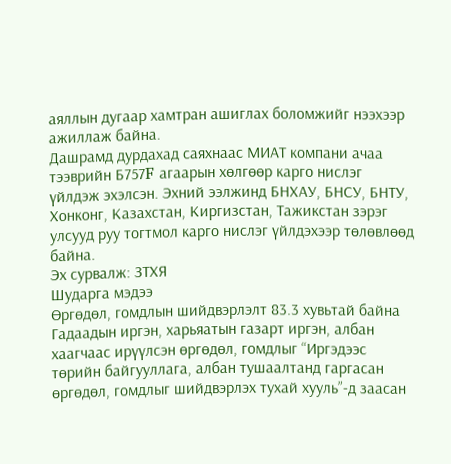аяллын дугаар хамтран ашиглах боломжийг нээхээр ажиллаж байна.
Дашрамд дурдахад саяхнаас МИАТ компани ачаа тээврийн Б757F агаарын хөлгөөр карго нислэг үйлдэж эхэлсэн. Эхний ээлжинд БНХАУ, БНСУ, БНТУ, Хонконг, Казахстан, Киргизстан, Тажикстан зэрэг улсууд руу тогтмол карго нислэг үйлдэхээр төлөвлөөд байна.
Эх сурвалж: ЗТХЯ
Шударга мэдээ
Өргөдөл, гомдлын шийдвэрлэлт 83.3 хувьтай байна
Гадаадын иргэн, харьяатын газарт иргэн, албан хаагчаас ирүүлсэн өргөдөл, гомдлыг “Иргэдээс төрийн байгууллага, албан тушаалтанд гаргасан өргөдөл, гомдлыг шийдвэрлэх тухай хууль”-д заасан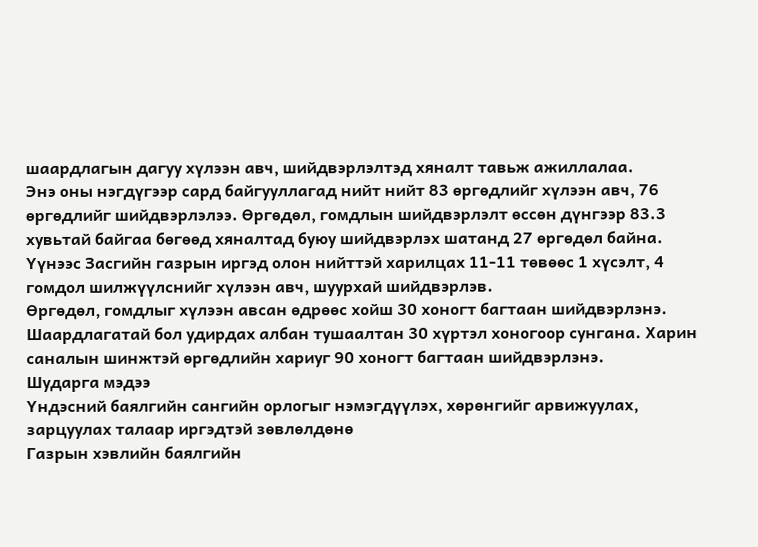шаардлагын дагуу хүлээн авч, шийдвэрлэлтэд хяналт тавьж ажиллалаа.
Энэ оны нэгдүгээр сард байгууллагад нийт нийт 83 өргөдлийг хүлээн авч, 76 өргөдлийг шийдвэрлэлээ. Өргөдөл, гомдлын шийдвэрлэлт өссөн дүнгээр 83.3 хувьтай байгаа бөгөөд хяналтад буюу шийдвэрлэх шатанд 27 өргөдөл байна.
Үүнээс Засгийн газрын иргэд олон нийттэй харилцах 11-11 төвөөс 1 хүсэлт, 4 гомдол шилжүүлснийг хүлээн авч, шуурхай шийдвэрлэв.
Өргөдөл, гомдлыг хүлээн авсан өдрөөс хойш 30 хоногт багтаан шийдвэрлэнэ. Шаардлагатай бол удирдах албан тушаалтан 30 хүртэл хоногоор сунгана. Харин саналын шинжтэй өргөдлийн хариуг 90 хоногт багтаан шийдвэрлэнэ.
Шударга мэдээ
Үндэсний баялгийн сангийн орлогыг нэмэгдүүлэх, хөрөнгийг арвижуулах, зарцуулах талаар иргэдтэй зөвлөлдөнө
Газрын хэвлийн баялгийн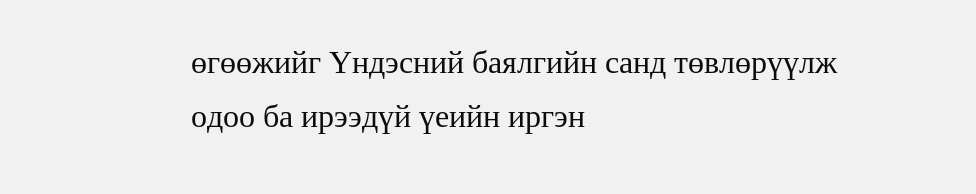өгөөжийг Үндэсний баялгийн санд төвлөрүүлж одоо ба ирээдүй үеийн иргэн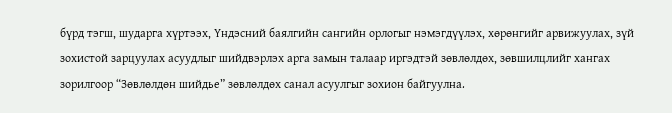бүрд тэгш, шударга хүртээх, Үндэсний баялгийн сангийн орлогыг нэмэгдүүлэх, хөрөнгийг арвижуулах, зүй зохистой зарцуулах асуудлыг шийдвэрлэх арга замын талаар иргэдтэй зөвлөлдөх, зөвшилцлийг хангах зорилгоор “Зөвлөлдөн шийдье” зөвлөлдөх санал асуулгыг зохион байгуулна.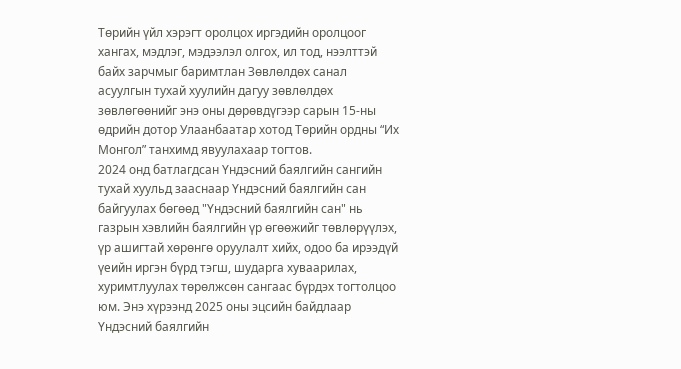Төрийн үйл хэрэгт оролцох иргэдийн оролцоог хангах, мэдлэг, мэдээлэл олгох, ил тод, нээлттэй байх зарчмыг баримтлан Зөвлөлдөх санал асуулгын тухай хуулийн дагуу зөвлөлдөх зөвлөгөөнийг энэ оны дөрөвдүгээр сарын 15-ны өдрийн дотор Улаанбаатар хотод Төрийн ордны “Их Монгол” танхимд явуулахаар тогтов.
2024 онд батлагдсан Үндэсний баялгийн сангийн тухай хуульд зааснаар Үндэсний баялгийн сан байгуулах бөгөөд "Үндэсний баялгийн сан" нь газрын хэвлийн баялгийн үр өгөөжийг төвлөрүүлэх, үр ашигтай хөрөнгө оруулалт хийх, одоо ба ирээдүй үеийн иргэн бүрд тэгш, шударга хуваарилах, хуримтлуулах төрөлжсөн сангаас бүрдэх тогтолцоо юм. Энэ хүрээнд 2025 оны эцсийн байдлаар Үндэсний баялгийн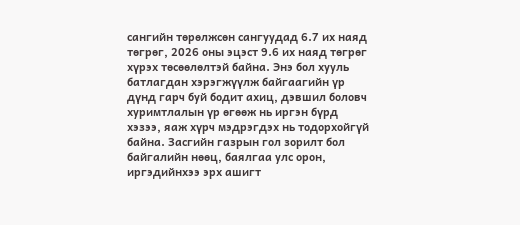сангийн төрөлжсөн сангуудад 6.7 их наяд төгрөг, 2026 оны эцэст 9.6 их наяд төгрөг хүрэх төсөөлөлтэй байна. Энэ бол хууль батлагдан хэрэгжүүлж байгаагийн үр дүнд гарч буй бодит ахиц, дэвшил боловч хуримтлалын үр өгөөж нь иргэн бүрд хэзээ, яаж хүрч мэдрэгдэх нь тодорхойгүй байна. Засгийн газрын гол зорилт бол байгалийн нөөц, баялгаа улс орон, иргэдийнхээ эрх ашигт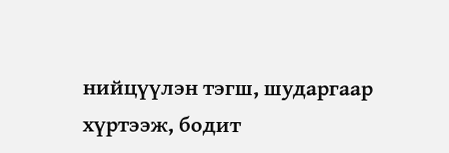нийцүүлэн тэгш, шударгаар хүртээж, бодит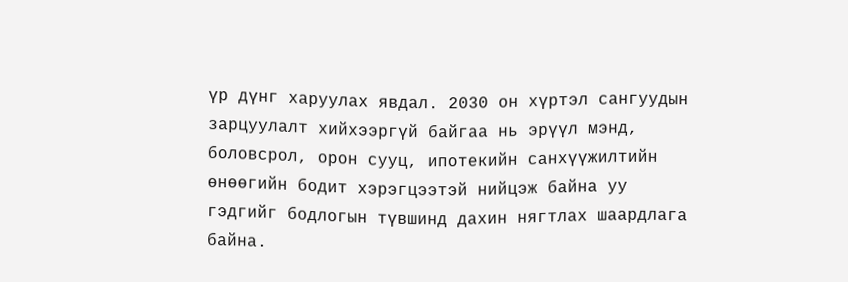үр дүнг харуулах явдал. 2030 он хүртэл сангуудын зарцуулалт хийхээргүй байгаа нь эрүүл мэнд, боловсрол, орон сууц, ипотекийн санхүүжилтийн өнөөгийн бодит хэрэгцээтэй нийцэж байна уу гэдгийг бодлогын түвшинд дахин нягтлах шаардлага байна.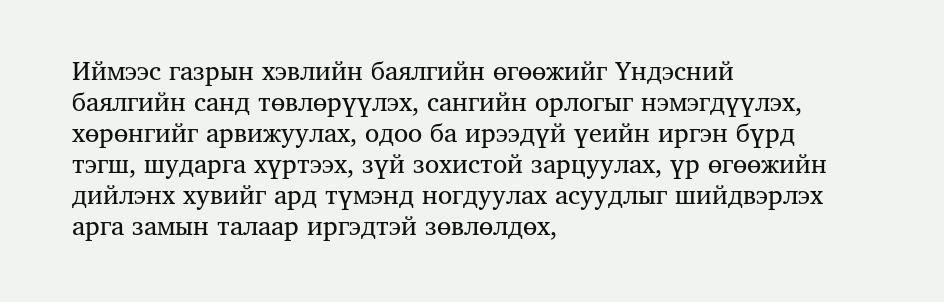Иймээс газрын хэвлийн баялгийн өгөөжийг Үндэсний баялгийн санд төвлөрүүлэх, сангийн орлогыг нэмэгдүүлэх, хөрөнгийг арвижуулах, одоо ба ирээдүй үеийн иргэн бүрд тэгш, шударга хүртээх, зүй зохистой зарцуулах, үр өгөөжийн дийлэнх хувийг ард түмэнд ногдуулах асуудлыг шийдвэрлэх арга замын талаар иргэдтэй зөвлөлдөх,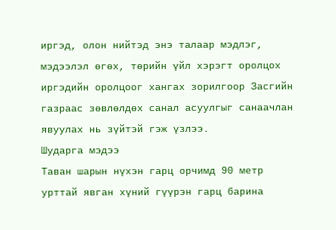иргэд, олон нийтэд энэ талаар мэдлэг, мэдээлэл өгөх, төрийн үйл хэрэгт оролцох иргэдийн оролцоог хангах зорилгоор Засгийн газраас зөвлөлдөх санал асуулгыг санаачлан явуулах нь зүйтэй гэж үзлээ.
Шударга мэдээ
Таван шарын нүхэн гарц орчимд 90 метр урттай явган хүний гүүрэн гарц барина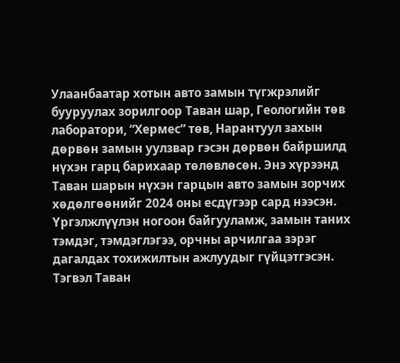Улаанбаатар хотын авто замын түгжрэлийг бууруулах зорилгоор Таван шар, Геологийн төв лаборатори, “Хермес” төв, Нарантуул захын дөрвөн замын уулзвар гэсэн дөрвөн байршилд нүхэн гарц барихаар төлөвлөсөн. Энэ хүрээнд Таван шарын нүхэн гарцын авто замын зорчих хөдөлгөөнийг 2024 оны есдүгээр сард нээсэн. Үргэлжлүүлэн ногоон байгууламж, замын таних тэмдэг, тэмдэглэгээ, орчны арчилгаа зэрэг дагалдах тохижилтын ажлуудыг гүйцэтгэсэн. Тэгвэл Таван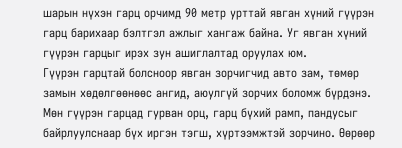шарын нүхэн гарц орчимд 90 метр урттай явган хүний гүүрэн гарц барихаар бэлтгэл ажлыг хангаж байна. Уг явган хүний гүүрэн гарцыг ирэх зун ашиглалтад оруулах юм.
Гүүрэн гарцтай болсноор явган зорчигчид авто зам, төмөр замын хөдөлгөөнөөс ангид, аюулгүй зорчих боломж бүрдэнэ. Мөн гүүрэн гарцад гурван орц, гарц бүхий рамп, пандусыг байрлуулснаар бүх иргэн тэгш, хүртээмжтэй зорчино. Өөрөөр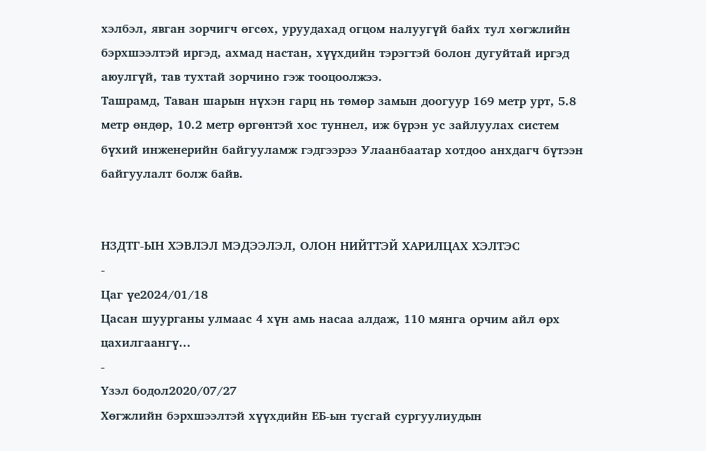хэлбэл, явган зорчигч өгсөх, уруудахад огцом налуугүй байх тул хөгжлийн бэрхшээлтэй иргэд, ахмад настан, хүүхдийн тэрэгтэй болон дугуйтай иргэд аюулгүй, тав тухтай зорчино гэж тооцоолжээ.
Ташрамд, Таван шарын нүхэн гарц нь төмөр замын доогуур 169 метр урт, 5.8 метр өндөр, 10.2 метр өргөнтэй хос туннел, иж бүрэн ус зайлуулах систем бүхий инженерийн байгууламж гэдгээрээ Улаанбаатар хотдоо анхдагч бүтээн байгуулалт болж байв.


НЗДТГ-ЫН ХЭВЛЭЛ МЭДЭЭЛЭЛ, ОЛОН НИЙТТЭЙ ХАРИЛЦАХ ХЭЛТЭС
-
Цаг үе2024/01/18
Цасан шуурганы улмаас 4 хүн амь насаа алдаж, 110 мянга орчим айл өрх цахилгаангү...
-
Үзэл бодол2020/07/27
Хөгжлийн бэрхшээлтэй хүүхдийн ЕБ-ын тусгай сургуулиудын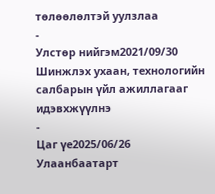төлөөлөлтэй уулзлаа
-
Улстөр нийгэм2021/09/30
Шинжлэх ухаан, технологийн салбарын үйл ажиллагааг идэвхжүүлнэ
-
Цаг үе2025/06/26
Улаанбаатарт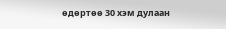өдөртөө 30 хэм дулаан